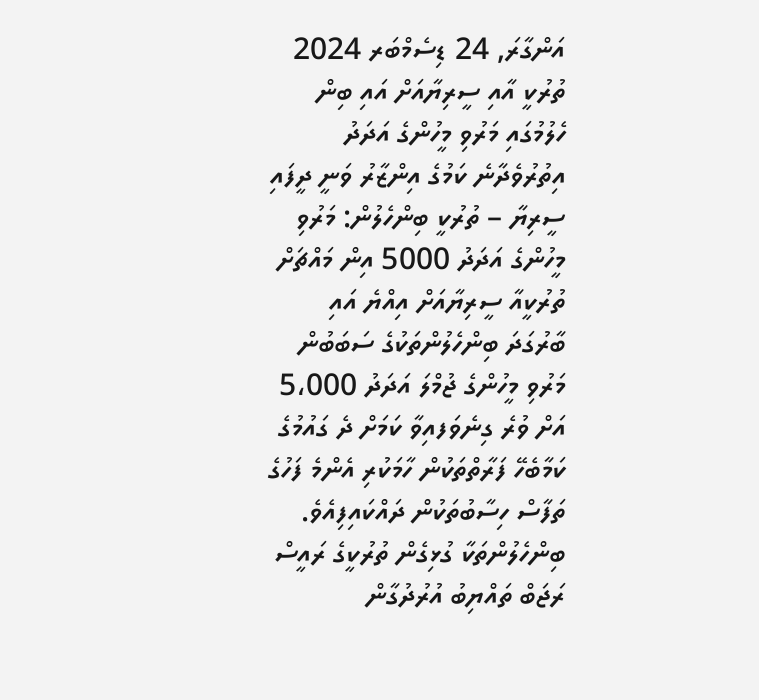އަންގާރަ, 24 ޑިސެމްބަރ 2024
ތުރުކީ އާއި ސީރިޔާއަށް އައި ބިން ހެލުމުގައި މަރުވި މީހުންގެ އަދަދު އިތުރުވެދާނެ ކަމުގެ އިންޒާރު ވަނީ ދީފައި
ސީރިޔާ – ތުރުކީ ބިންހެލުން: މަރުވި މީހުންގެ އަދަދު 5000 އިން މައްޗަށް
ތުރުކީއާ ސީރިޔާއަށް އިއްޔެ އައި ބާރުގަދަ ބިންހެލުންތަކުގެ ސަބަބުން މަރުވި މީހުންގެ ޖުމްލަ އަދަދު 5،000 އަށް ވުރެ ގިނެވަފއިވާ ކަމަށް ދެ ގައުމުގެ ކަމާބެހޭ ފަރާތްތަކުން ހާމަކުރި އެންމެ ފަހުގެ ތަފާސް ހިސާބުތަކުން ދައްކައިފިއެވެ.
ބިންހެލުންތަކާ ގުޅިގެން ތުރުކީގެ ރައީސް ރަޖަބް ތައްޔިބު އުރުދުގާން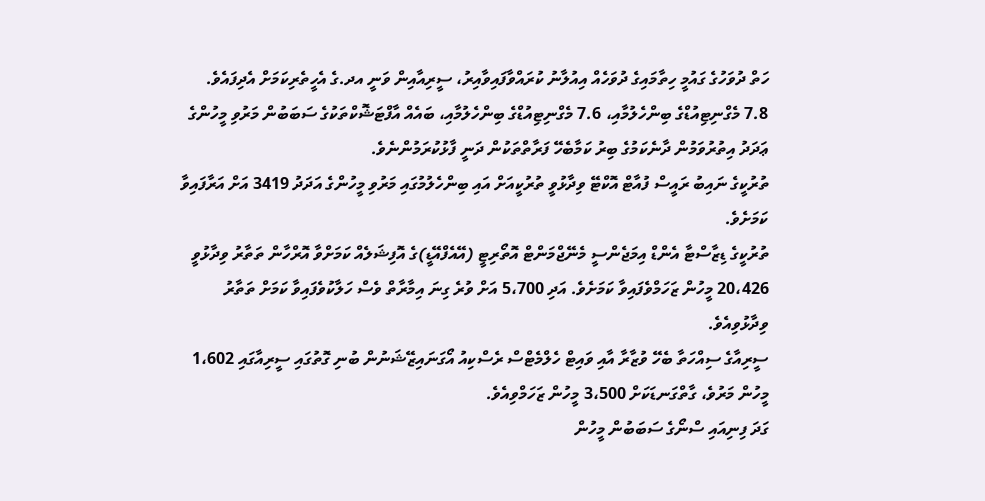ހަތް ދުވަހުގެ ގައުމީ ހިތާމައިގެ ދުވަހެއް އިއުލާނު ކުރައްވާފައިވާއިރު، ސީރިއާއިން ވަނީ އދ.ގެ އެހީތެރިކަމަށް އެދިފައެވެ. 7.8 މެގްނިޓިއުޑްގެ ބިންހެލުމާއި، 7.6 މެގްނިޓިއުޑްގެ ބިންހެލުމާއި، ބައެއް އާފްޓަޝޮކްތަކުގެ ސަބަބުން މަރުވި މީހުންގެ ޢަދަދު އިތުރުވަމުން ދާނެކަމުގެ ބިރު ކަމާބެހޭ ފަރާތްތަކުން ދަނީ ފާޅުކުރަމުންނެވެ.
ތުރުކީގެ ނައިބު ރައީސް ފުއާޓް އޮކްޓޭ ވިދާޅުވީ ތުރުކީއަށް އައި ބިންހެލުމުގައި މަރުވި މީހުންގެ އަދަދު 3419 އަށް އަރާފައިވާ ކަމަށެވެ.
ތުރުކީގެ ޑިޒާސްޓާ އެންޑް އިމަޖެންސީ މެނޭޖްމަންޓް އޮތޯރިޓީ (އޭއެފްއޭޑީ)ގެ އޮފިޝަލެއް ކަމަށްވާ އޮރްހާން ތަތާރު ވިދާޅުވީ 20،426 މީހުން ޒަހަމްވެފައިވާ ކަމަށެވެ. އަދި 5،700 އަށް ވުރެ ގިނަ އިމާރާތް ވެސް ހަލާކުވެފައިވާ ކަމަށް ތަތާރު ވިދާޅުވިއެވެ.
ސީރިއާގެ ސިއްހަތާ ބެހޭ ވުޒާރާ އާއި ވައިޓް ހެލްމެޓްސް ރެސްކިއު އޯގަނައިޒޭޝަނުން ބުނި ގޮތުގައި ސީރިއާގައި 1،602 މީހުން މަރުވެ، ގާތްގަނޑަކަށް 3،500 މީހުން ޒަހަމްވިއެވެ.
ގަދަ ފިނިއައި ސްނޯގެ ސަބަބުން މީހުން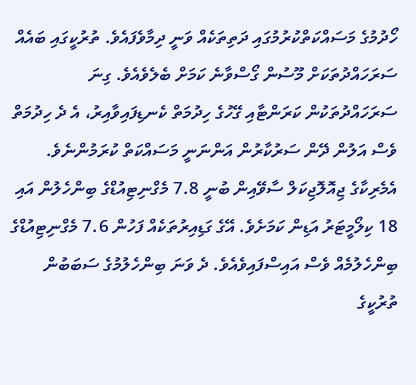ހޯދުމުގެ މަސައްކަތްކުރުމުގައި ދަތިތަކެއް ވަނީ ދިމާވެފައެވެ. ތުރުކީގައި ބައެއް ސަރަހައްދުތަކަށް މޫސުން ގޯސްވާނެ ކަމަށް ބެލެވެއެވެ. ގިނަ ސަރަހައްދުތަކުން ކަރަންޓާއި ގޭހުގެ ހިދުމަތް ކެނޑިފައިވާއިރު، އެ ދެ ހިދުމަތް ވެސް އަލުން ދޭން ސަރުކާރުން އަންނަނީ މަސައްކަތް ކުރަމުންނެވެ.
އެމެރިކާގެ ޖިއޮލޮޖިކަލް ސާވޭއިން ބުނީ 7.8 މެގްނިޓިއުޑްގެ ބިންހެލުން އައި 18 ކިލޯމީޓަރު އަޑިން ކަމަށެވެ. އޭގެ ގަޑިއިރުތަކެއް ފަހުން 7.6 މެގްނިޓިއުޑްގެ ބިންހެލުމެއް ވެސް އައިސްފައިވެއެވެ. ދެ ވަނަ ބިންހެލުމުގެ ސަބަބުން ތުރުކީގެ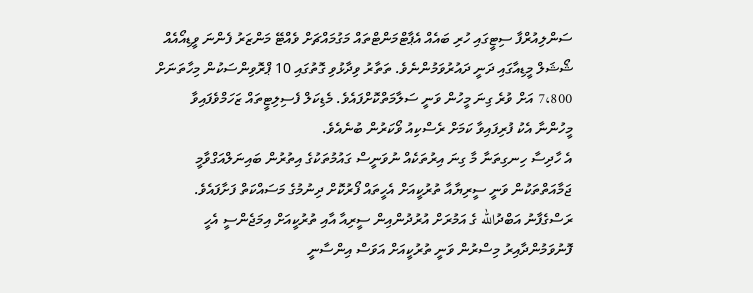ސަންލިއުރްފާ ސިޓީގައި ހުރި ބައެއް އެޕާޓްމަންޓްތައް މަގުމައްޗަށް ވެއްޓޭ މަންޒަރު ފެންނަ ވީޑިއޯއެއް ޝޯޝަލް މީޑިއާގައި ދަނީ ދައުރުވަމުންނެވެ. ތަތާރު ވިދާޅުވި ގޮތުގައި 10 ޕްރޮވިންސަކުން މިހާތަނަށް 7،800 އަށް ވުރެ ގިނަ މީހުން ވަނީ ސަލާމަތްކޮށްފައެވެ. މެޑިކަލް ފެސިލިޓީތައް ޒަހަމްވެފައިވާ މީހުންނާ އެކު ފުރިފައިވާ ކަމަށް ރެސްކިއު ވޯކަރުން ބުނެއެވެ.
އެ ހާދިސާ ހިނގިތަނާ މާ ގިނަ އިރުތަކެއް ނުވަނީސް ގައުމުތަކުގެ އިތުރުން ބައިނަލްއަގްވާމީ ޖަމާއަތްތަކުން ވަނީ ސީރިޔާއާ ތުރުކީއަށް އެހީތައް ފޯރުކޮށް ދިނުމުގެ މަސައްކަތް ފަށާފައެވެ.
ރަސްގެފާނު އަބްދުالله ގެ އަމުރަށް އުރުދުންއިން ސީރިއާ އާއި ތުރުކީއަށް އިމަޖެންސީ އެހީ ފޮނުވަމުންދާއިރު މިސްރުން ވަނީ ތުރުކީއަށް އަވަސް އިންސާނީ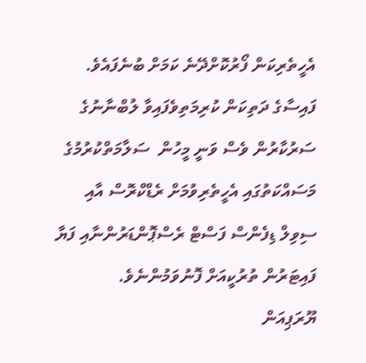އެހީތެރިކަން ފޯރުކޮށްދޭނެ ކަމަށް ބުނެފައެވެ.
ފައިސާގެ ދަތިކަން ކުރިމަތިވެފައިވާ ލުބްނާނުގެ ސަރުކާރުން ވެސް ވަނީ މީހުން  ސަލާމަތްކުރުމުގެ މަސައްކަތުގައި އެހީތެރިވުމަށް ރެޑްކްރޮސް އާއި ސިވިލް ޑިފެންސް ފަސްޓް ރެސްޕޮންޑަރުންނާއި ފަޔާ ފައިޓަރުން ތުރުކީއަށް ފޮނުވަމުންނެވެ.
ޔޫރަޕިއަން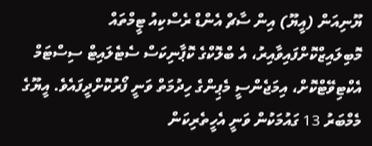ޔޫނިއަން (އީޔޫ) އިން ސާޗް އެންޑް ރެސްކިއު ޓީމްތައް މޮބިލައިޒްކޮށްފައިވާއިރު، އެ ބްލޮކްގެ ކޮޕާނިކަސް ސެޓެލައިޓް ސިސްޓަމް އެކްޓިވޭޓްކޮށް، އިމަޖެންސީ މެޕިންގެ ހިދުމަތް ވަނީ ފޯރުކޮށްދީފައެވެ. އީޔޫގެ މެމްބަރު 13 ގައުމަކުން ވަނީ އެހީތެރިކަން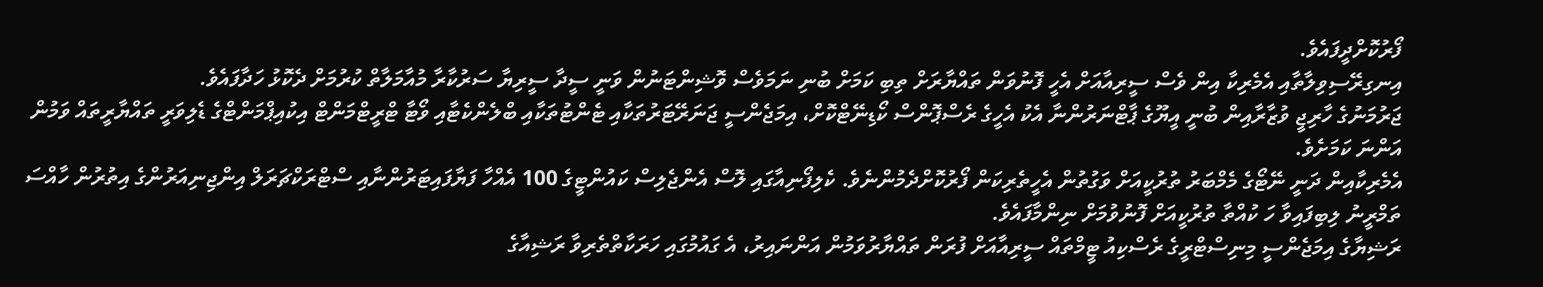ފޯރުކޮށްދީފައެވެ.
އިނގިރޭސިވިލާތާއި އެމެރިކާ އިން ވެސް ސީރިއާއަށް އެހީ ފޮނުވަން ތައްޔާރަށް ތިބި ކަމަށް ބުނި ނަމަވެސް ވޮޝިންޓަނުން ވަނީ ސީދާ ސީރިޔާ ސަރުކާރާ މުއާމަލާތް ކުރުމަށް ދެކޮޅު ހަދާފައެވެ.
ޖަރުމަނުގެ ހާރިޖީ ވުޒާރާއިން ބުނީ އީޔޫގެ ޕާޓްނަރުންނާ އެކު އެހީގެ ރެސްޕޮންސް ކޯޑިނޭޓްކޮށް، އިމަޖެންސީ ޖަނަރޭޓަރުތަކާއި ޓެންޓުތަކާއި ބްލެންކެޓާއި ވޯޓާ ޓްރީޓްމަންޓް އިކުއިޕްމަންޓްގެ ޑެލިވަރީ ތައްޔާރީތައް ވަމުން އަންނަ ކަމަށެވެ.
އެމެރިކާއިން ދަނީ ނޭޓޯގެ މެމްބަރު ތުރުކީއަށް ވަގުތުން އެހީތެރިކަން ފޯރުކޮށްދެމުންނެވެ. ކެލިފޯނިއާގައި ލޮސް އެންޖެލިސް ކައުންޓީގެ 100 އެއްހާ ފަޔާފައިޓަރުންނާއި ސްޓްރަކްޗަރަލް އިންޖިނިއަރުންގެ އިތުރުން ހާއްސަ ތަމްރީނު ލިބިފައިވާ ހަ ކުއްތާ ތުރުކީއަށް ފޮނުވުމަށް ނިންމާފައެވެ.
ރަޝިޔާގެ އިމަޖެންސީ މިނިސްޓްރީގެ ރެސްކިއު ޓީމްތައް ސީރިއާއަށް ފުރަން ތައްޔާރުވަމުން އަންނައިރު، އެ ގައުމުގައި ހަރަކާތްތެރިވާ ރަޝިއާގެ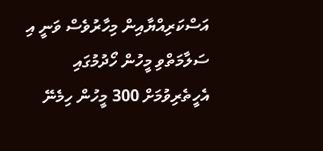އަސްކަރިއްޔާއިން މިހާރުވެސް ވަނީ އި ސަލާމަތްވި މީހުން ހޯދުމުގައި އެހީތެރިވުމަށް 300 މީހުން ހިމެނޭ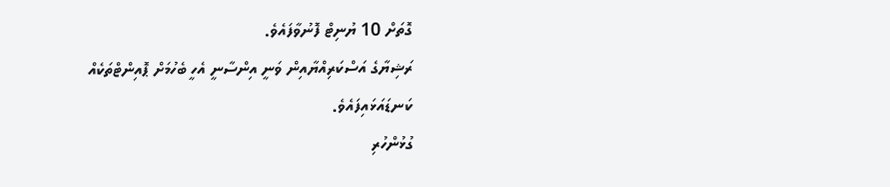ގޮތަށް 10 ޔުނިޓް ފޮނުވާފައެވެ.
ރަޝިޔާގެ އަސްކަރިއްޔާއިން ވަނީ އިންސާނީ އެހީ ބެހުމަށް ޕޮއިންޓްތަކެއް ކަނޑައަޅައިފައެވެ.
ގުޅުންހުރި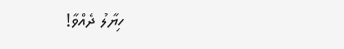ހިޔާލު ދެއްވާ!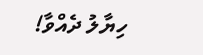ހިޔާލު ދެއްވާ!